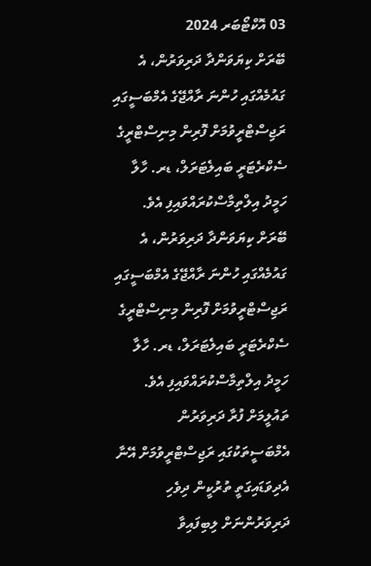03 އޮކްޓޯބަރ 2024
ބޭރަށް ކިޔަވަންދާ ދަރިވަރުން، އެ ގައުމެއްގައި ހުންނަ ރާއްޖޭގެ އެމްބަސީގައި ރަޖިސްޓްރީވުމަށް ފޮރިން މިނިސްޓްރީގެ ސެކްރެޓަރީ ބައިލެޓަރަލް، ޑރ. ހާލާ ހަމީދު އިލްތިމާސްކުރައްވައިފި އެވެ.
ބޭރަށް ކިޔަވަންދާ ދަރިވަރުން، އެ ގައުމެއްގައި ހުންނަ ރާއްޖޭގެ އެމްބަސީގައި ރަޖިސްޓްރީވުމަށް ފޮރިން މިނިސްޓްރީގެ ސެކްރެޓަރީ ބައިލެޓަރަލް، ޑރ. ހާލާ ހަމީދު އިލްތިމާސްކުރައްވައިފި އެވެ.
ތައުލީމަށް ފުރާ ދަރިވަރުން އެމްބަސީތަކުގައި ރަޖިސްޓްރީވުމަށް އޭނާ އެދިވަޑައިގަތީ ތުރުކީން ދިވެހި ދަރިވަރުންނަށް ލިބިފައިވާ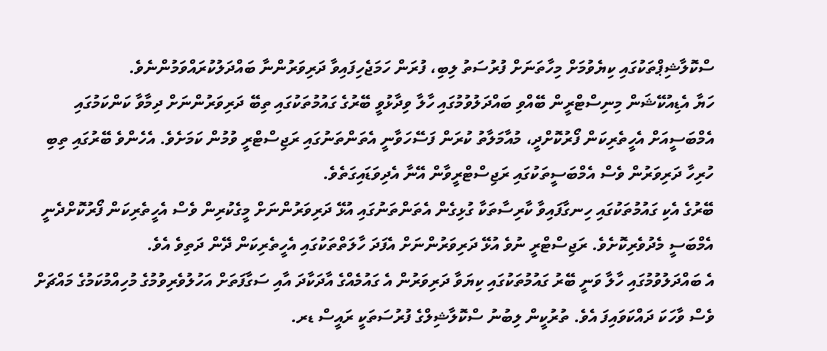ސްކޮލާޝިޕްތަކުގައި ކިޔެވުމަށް މިހާތަނަށް ފުރުސަތު ލިބި، ފުރަން ހަމަޖެހިފައިވާ ދަރިވަރުންނާ ބައްދަލުކުރައްވަމުންނެވެ.
ހަޔާ އެޑިއުކޭޝަން މިނިސްޓްރީން ބޭއްވި ބައްދަލުވުމުގައި ހާލާ ވިދާޅުވީ ބޭރުގެ ގައުމުތަކުގައި ތިބޭ ދަރިވަރުންނަށް ދިމާވާ ކަންކަމުގައި އެމްބަސީއަށް އެހީތެރިކަން ފޯރުކޮށްދީ، މުއާމަލާތު ކުރަން ފަސޭހަވާނީ އެތަންތަނުގައި ރަޖިސްޓްރީ ވުމުން ކަމަށެވެ. އެހެންވެ ބޭރުގައި ތިބި ހުރިހާ ދަރިވަރުން ވެސް އެމްބަސީތަކުގައި ރަޖިސްޓްރީވާން އޭނާ އެދިވަޑައިގަތެވެ.
ބޭރުގެ އެކި ގައުމުތަކުގައި ހިނގާފައިވާ ކާރިސާތަކާ ގުޅިގެން އެތަންތަނުގައި އުޅޭ ދަރިވަރުންނަށް މީގެކުރިން ވެސް އެހީތެރިކަން ފޯރުކޮށްދެނީ އެމްބަސީ މެދުވެރިކޮށެވެ. ރަޖިސްޓްރީ ނުވެ އުޅޭ ދަރިވަރުންނަށް އެފަދަ ހާލަތްތަކުގައި އެހީތެރިކަން ދޭން ދަތިވެ އެވެ.
އެ ބައްދަލުވުމުގައި ހާލާ ވަނީ ބޭރު ގައުމުތަކުގައި ކިޔަވާ ދަރިވަރުން އެ ގައުމެއްގެ އާދަކާދަ އާއި ސަގާފަތަށް އަހުލުވެރިވުމުގެ މުހިއްމުކަމުގެ މައްޗަށް ވެސް ވާހަކަ ދައްކަވައިފަ އެވެ. ތުރުކީން ލިބުނު ސްކޮލާޝިލްގެ ފުރުސަތަކީ ރައީސް ޑރ.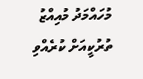މުހައްމަދު މުއިއްޒު ތުރުކީއަށް ކުރެއްވި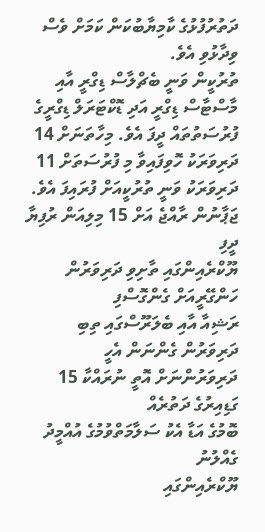ދަތުރުފުޅުގެ ކާމިޔާބުކަން ކަމަށް ވެސް ވިދާޅުވި އެވެ.
ތުރުކީން ވަނީ ބެޗްލާސް ޑިގްރީ އާއި މާސްޓާސް ޑިގްރީ އަދި ޑޮކްޓަރަލް ޑިގްރީގެ ފުރުސަތުތައް ދީފަ އެވެ. މިހާތަނަށް 14 ދަރިވަރަކު ހޮވިފައިވާ މި ފުރުސަތަށް 11 ދަރިވަރަކު ވަނީ ތުރުކީއަށް ފުރައިފަ އެވެ.
ޖަޕާނުން ރާއްޖެ އަށް 15 މިލިއަން ރުފިޔާ ދީފި
ޔޫކްރެއިންގައި ތާށިވި ދަރިވަރުން ހަންގޭރީއަށް ގެންގޮސްފި
ރަޝިއާ އާއި ބެލަރޫސްގައި ތިބި ދަރިވަރުން ގެންނަން އެހީ
ދަރިވަރުންނަށް އޮތީ ނުރައްކާ 15 ގަޑިއިރުގެ ދަތުރެއް
ބޮމުގެ އަޑާ އެކު ސަލާމަތްވުމުގެ އުއްމީދު ގެއްލުނު
ޔޫކްރެއިންގައި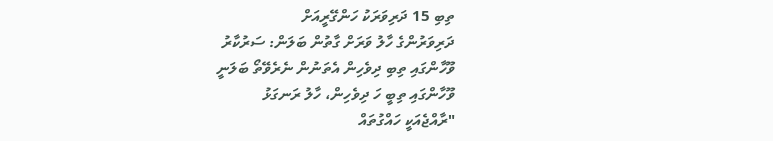ތިބި 15 ދަރިވަރަކު ހަންގޭރީއަށް
ދަރިވަރުންގެ ހާލު ވަރަށް ގާތުން ބަލަން: ސަރުކާރު
ވޫހާންގައި ތިބި ދިވެހިން އެތަނުން ނެރެވޭތޯ ބަލަނީ
ވޫހާންގައި ތިބީ ހަ ދިވެހިން، ހާލު ރަނގަޅު
"ރާއްޖެއަކީ ހައްގުތައް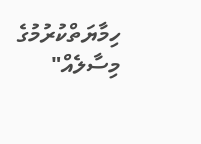ހިމާޔަތްކުރުމުގެ މިސާލެއް"